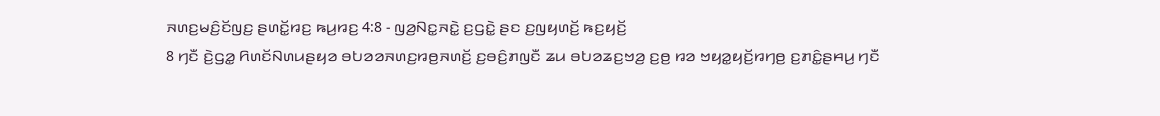ꤏꤛꤢ꤬ꤗꤢꤨ꤬ꤢꤩꤜꤢ꤬ ꤔꤛꤢꤩ꤭ꤙꤢ꤬ ꤒꤣ꤬ꤙꤢ꤬ 4:8 - ꤜꤤ꤬ꤡꤢ꤭ꤏꤢꤧ꤭ ꤢ꤬ꤞꤢꤧ꤭ ꤔꤢ ꤢ꤬ꤜꤟꤛꤢꤩ꤬ ꤒꤢ꤬ꤟꤢꤩ꤬
8 ꤚꤢꤪ ꤢꤧ꤬ꤞꤤ꤭ ꤖꤛꤢꤩꤡꤛꤣꤔꤟꤤ ꤋꤝꤤꤤꤏꤛꤢ꤬ꤙꤥ꤬ꤏꤛꤢꤩ꤬ ꤢ꤬ꤋꤢꤨ꤬ꤊꤜꤢꤪ ꤘꤣ ꤋꤝꤤꤘꤢ꤬ꤠꤤ꤬ ꤢ꤬ꤥ꤬ ꤙꤤ ꤠꤟꤤ꤭ꤟꤢꤩ꤬ꤙꤚꤥ꤬ ꤢ꤬ꤊꤢꤨ꤭ꤔꤌꤣ꤬ ꤚꤢꤪ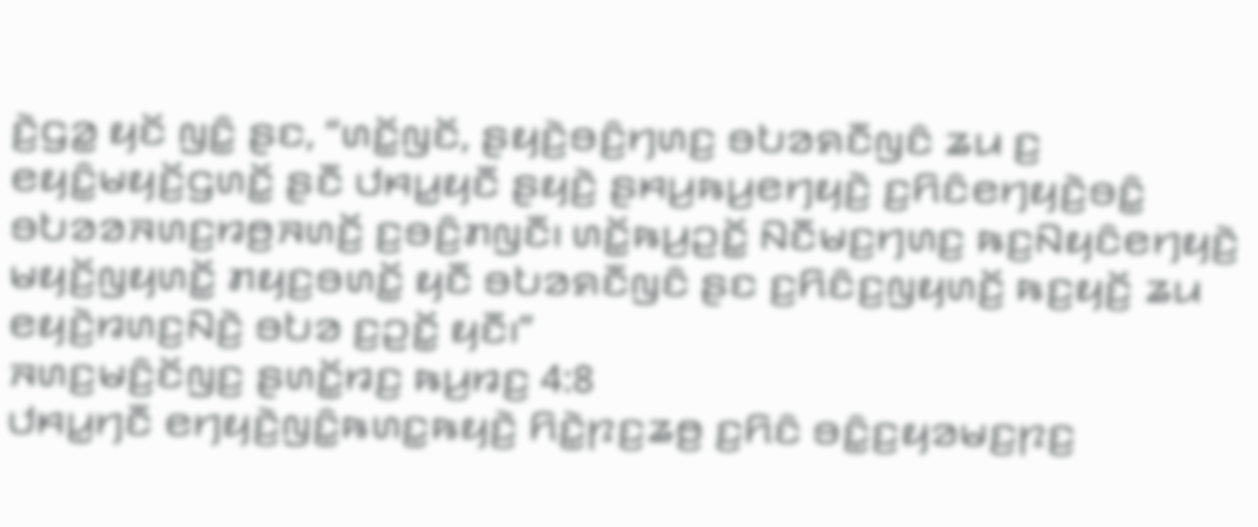ꤢꤧ꤬ꤞꤤ꤭ ꤟꤢꤩ ꤜꤢꤨ꤭ ꤔꤢ, “ꤛꤢꤩ꤭ꤜꤢꤩ, ꤔꤟꤢꤧ꤬ꤋꤢꤨ꤬ꤚꤛꤢ꤬ ꤋꤝꤤꤎꤢꤪꤜꤢꤨ ꤘꤣ ꤢ꤬ ꤕꤟꤢꤨ꤭ꤗꤟꤢꤩ꤬ꤞꤛꤢꤩ꤭ ꤔꤢꤪ ꤓꤌꤣ꤭ꤟꤢꤪ ꤔꤟꤢꤧ꤬ ꤔꤌꤣ꤬ꤒꤣ꤬ꤕꤚꤟꤢꤧ꤬ ꤢ꤬ꤖꤢꤨꤕꤚꤟꤢꤧ꤬ꤋꤢꤨ꤭ ꤋꤝꤤꤤꤏꤛꤢ꤬ꤙꤥ꤬ꤏꤛꤢꤩ꤬ ꤢ꤬ꤋꤢꤨ꤬ꤊꤜꤢꤪ꤯ ꤛꤢꤩ꤭ꤒꤣ꤬ꤑꤢꤩ꤭ ꤡꤢꤪꤗꤢ꤬ꤚꤛꤢ꤬ ꤒꤢ꤬ꤡꤟꤢꤨꤕꤚꤟꤢꤧ꤬ ꤗꤟꤢꤩ꤬ꤜꤟꤛꤢꤩ꤭ ꤊꤟꤢ꤬ꤋꤛꤢꤩ꤭ ꤟꤢꤪ ꤋꤝꤤꤎꤢꤪꤜꤢꤨ ꤔꤢ ꤢ꤬ꤖꤢꤨꤢ꤬ꤜꤟꤛꤢꤩ꤬ ꤒꤢ꤬ꤟꤢꤩ꤬ ꤘꤣ ꤕꤟꤢꤧ꤬ꤙꤛꤢ꤬ꤡꤢꤧ꤬ ꤋꤝꤤ ꤢ꤬ꤑꤢꤩ꤭ ꤟꤢꤪ꤯”
ꤏꤛꤢ꤬ꤗꤢꤨ꤬ꤢꤩꤜꤢ꤬ ꤔꤛꤢꤩ꤭ꤙꤢ꤬ ꤒꤣ꤬ꤙꤢ꤬ 4:8
ꤓꤌꤣ꤭ꤚꤢꤪ ꤕꤚꤟꤢꤧ꤬ꤜꤢꤨ꤭ꤒꤛꤢ꤭ꤒꤟꤢꤧ꤬ ꤖꤢꤧ꤭ꤐꤢ꤬ꤘꤥ꤬ ꤢ꤬ꤖꤢꤨ ꤋꤢꤨ꤭ꤢ꤬ꤟꤤꤗꤢ꤬ꤐꤢ꤬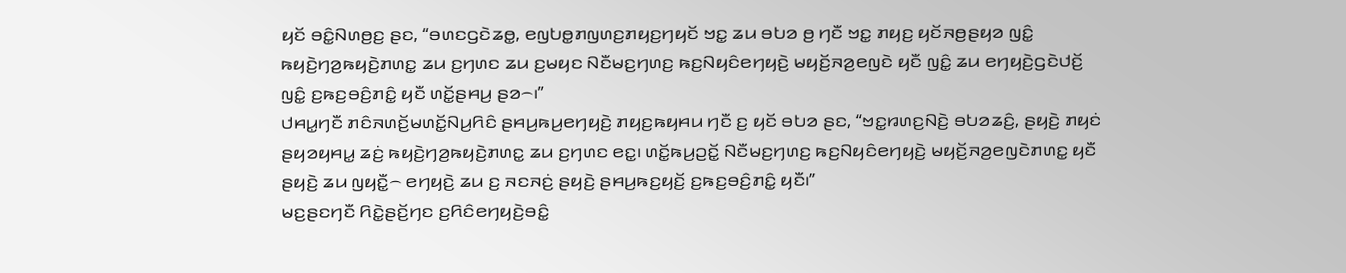ꤟꤢꤩ ꤋꤢꤨ꤭ꤡꤛꤥ꤬ꤢ꤬ ꤔꤢ, “ꤋꤛꤢꤞꤢꤧꤘꤥ꤭, ꤕꤜꤝꤥ꤭ꤊꤜꤛꤢ꤬ꤊꤟꤢ꤬ꤚꤟꤢꤩ ꤠꤢ꤭ ꤘꤣ ꤋꤝꤤ ꤥ꤬ ꤚꤢꤪ ꤠꤢ꤭ ꤊꤟꤢ꤬ ꤟꤢꤩꤏꤥ꤬ꤔꤟꤤ ꤜꤢꤨ꤭ ꤒꤟꤢꤧ꤬ꤚꤤ꤬ꤒꤟꤢꤧ꤬ꤊꤛꤢ꤭ ꤘꤣ ꤢ꤬ꤚꤛꤢ ꤘꤣ ꤢ꤬ꤗꤟꤢ ꤡꤢꤪꤗꤢ꤬ꤚꤛꤢ꤬ ꤒꤢ꤬ꤡꤟꤢꤨꤕꤚꤟꤢꤧ꤬ ꤗꤟꤢꤩ꤬ꤏꤤ꤬ꤕꤜꤢꤧ ꤟꤢꤪ ꤜꤢꤨ꤭ ꤘꤣ ꤕꤚꤟꤢꤧ꤬ꤞꤢꤧꤓꤢꤩ꤬ ꤜꤢꤨ꤭ ꤢ꤬ꤒꤢ꤬ꤋꤢꤨ꤬ꤊꤢꤨ꤭ ꤟꤢꤪ ꤛꤢꤩ꤭ꤔꤌꤣ꤬ ꤔꤤ꤮꤯”
ꤓꤌꤣ꤭ꤚꤢꤪ ꤊꤢꤨꤏꤛꤢꤩ꤬ꤗꤛꤢꤩ꤭ꤡꤣ꤬ꤖꤢꤨ ꤔꤌꤣ꤬ꤒꤣ꤬ꤕꤚꤟꤢꤧ꤬ ꤊꤟꤢ꤬ꤒꤟꤌꤣ ꤚꤢꤪ ꤢ꤬ ꤟꤢꤩ ꤋꤝꤤ ꤔꤢ, “ꤠꤢ꤭ꤙꤛꤢ꤬ꤡꤢꤧ꤬ ꤋꤝꤤꤘꤢꤨ꤬, ꤔꤟꤢꤧ꤬ ꤊꤟꤢꤦ ꤔꤟꤤꤟꤌꤣ꤭ ꤘꤢꤦ꤬ ꤒꤟꤢꤧ꤬ꤚꤤ꤬ꤒꤟꤢꤧ꤬ꤊꤛꤢ꤭ ꤘꤣ ꤢ꤬ꤚꤛꤢ ꤕꤢ꤭꤯ ꤛꤢꤩ꤭ꤒꤣ꤬ꤑꤢꤩ꤭ ꤡꤢꤪꤗꤢ꤬ꤚꤛꤢ꤬ ꤒꤢ꤬ꤡꤟꤢꤨꤕꤚꤟꤢꤧ꤬ ꤗꤟꤢꤩ꤬ꤏꤤ꤬ꤕꤜꤢꤧꤊꤛꤢ꤭ ꤟꤢꤪ ꤔꤟꤢꤧ꤬ ꤘꤣ ꤜꤟꤢꤪ꤭꤮ ꤕꤚꤟꤢꤧ꤬ ꤘꤣ ꤢ꤬ ꤏꤢꤏꤢꤦ꤬ ꤔꤟꤢꤧ꤬ ꤔꤌꤣ꤬ꤒꤢ꤬ꤟꤢꤩ꤬ ꤢ꤬ꤒꤢ꤬ꤋꤢꤨ꤬ꤊꤢꤨ꤭ ꤟꤢꤪ꤯”
ꤗꤢ꤬ꤔꤢꤚꤢꤪ ꤖꤢꤧ꤭ꤔꤢꤩ꤬ꤚꤢ ꤢ꤬ꤖꤢꤨꤕꤚꤟꤢꤧ꤬ꤋꤢꤨ꤭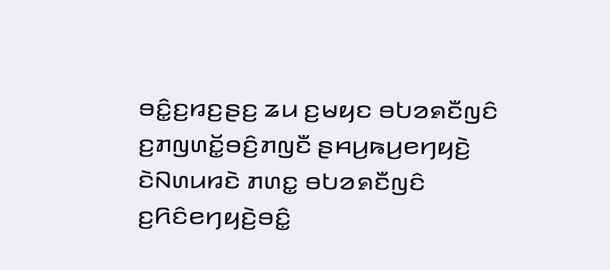ꤋꤢꤨ꤭ꤢ꤬ꤙꤢ꤬ꤔꤢ꤬ ꤘꤣ ꤢ꤬ꤗꤟꤢ ꤋꤝꤤꤎꤢꤪꤜꤢꤨ ꤢ꤬ꤊꤜꤛꤢꤩ꤭ꤋꤢꤨ꤬ꤊꤜꤢꤪ ꤔꤌꤣ꤬ꤒꤣ꤬ꤕꤚꤟꤢꤧ꤬ ꤢꤧꤡꤛꤣꤙꤢꤧ ꤊꤛꤢ꤭ ꤋꤝꤤꤎꤢꤪꤜꤢꤨ ꤢ꤬ꤖꤢꤨꤕꤚꤟꤢꤧ꤬ꤋꤢꤨ꤭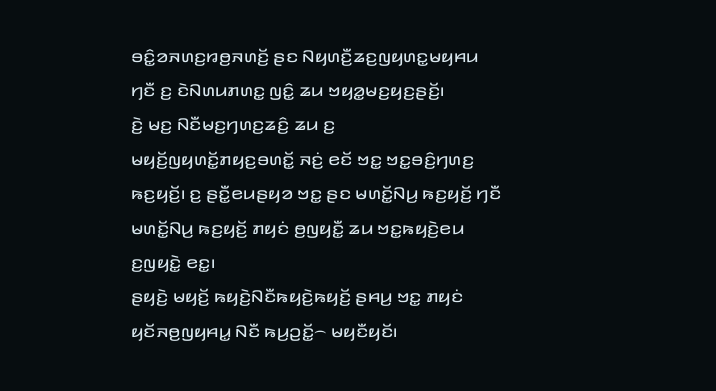ꤋꤢꤨ꤭ꤤꤏꤛꤢ꤬ꤙꤥ꤬ꤏꤛꤢꤩ꤬ ꤔꤢ ꤡꤟꤛꤢꤪ꤬ꤘꤢ꤬ꤜꤟꤛꤢ꤭ꤗꤟꤌꤣ ꤚꤢꤪ ꤢ꤬ ꤢꤧꤡꤛꤣꤊꤛꤢ꤭ ꤜꤢꤨ꤭ ꤘꤣ ꤠꤟꤤ꤭ꤗꤢ꤬ꤟꤢ꤬ꤔꤢꤩ꤬꤯
ꤢꤧ꤬ ꤗꤢ꤬ ꤡꤢꤪꤗꤢ꤬ꤚꤛꤢ꤬ꤘꤢꤨ꤬ ꤘꤣ ꤢ꤬ ꤗꤟꤢꤩ꤬ꤜꤟꤛꤢꤩ꤭ꤊꤟꤢ꤬ꤋꤛꤢꤩ꤭ ꤏꤢꤦ꤬ ꤕꤢꤩ ꤠꤢ꤭ ꤠꤢ꤭ꤋꤢꤨ꤬ꤚꤛꤢ꤬ ꤒꤢ꤬ꤟꤢꤩ꤬꤯ ꤢ꤬ ꤔꤢꤪ꤭ꤕꤣꤔꤟꤤ ꤠꤢ꤭ ꤔꤢ ꤗꤛꤢꤩ꤭ꤡꤣ꤬ ꤒꤢ꤬ꤟꤢꤩ꤬ ꤚꤢꤪ ꤗꤛꤢꤩ꤭ꤡꤣ꤬ ꤒꤢ꤬ꤟꤢꤩ꤬ ꤊꤟꤢꤦ ꤥ꤬ꤜꤟꤢꤪ꤭ ꤘꤣ ꤠꤢ꤭ꤒꤟꤢꤧ꤬ꤕꤣ ꤢ꤬ꤜꤟꤢꤧ꤭ ꤕꤢ꤭꤯
ꤔꤟꤢꤧ꤬ ꤗꤟꤢꤩ꤬ ꤒꤟꤢꤧ꤬ꤡꤢꤪꤒꤟꤢꤧ꤬ꤒꤟꤢꤩ꤬ ꤔꤌꤣ꤬ ꤠꤢ꤭ ꤊꤟꤢꤦ ꤟꤢꤩꤏꤥ꤬ꤜꤟꤌꤣ꤭ ꤡꤢꤪ ꤒꤣ꤬ꤑꤢꤩ꤭꤮ ꤗꤟꤢꤪꤟꤢꤩ꤯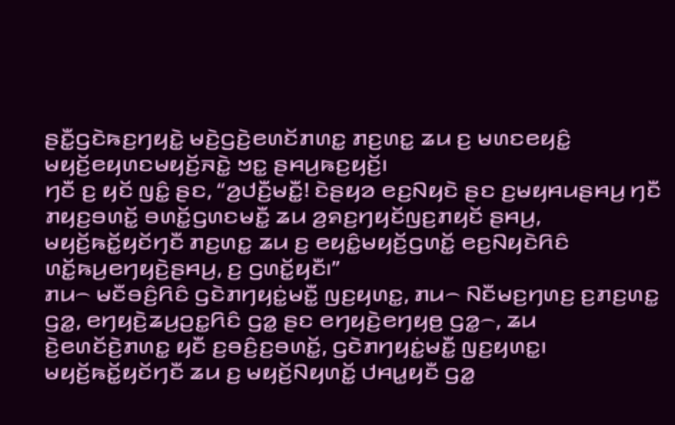ꤔꤢꤪ꤭ꤞꤢꤧꤒꤢ꤬ꤚꤟꤢꤧ꤭ ꤗꤢꤧ꤬ꤞꤢꤧ꤬ꤕꤛꤢꤩꤊꤛꤢ꤭ ꤊꤢ꤬ꤛꤢ꤭ ꤘꤣ ꤢ꤬ ꤗꤛꤢꤕꤟꤢꤨ꤭ ꤗꤟꤢꤩ꤬ꤕꤟꤛꤢꤗꤟꤢꤩ꤬ꤏꤢꤧ꤭ ꤠꤢ꤭ ꤔꤌꤣ꤬ꤒꤢ꤬ꤟꤢꤩ꤬꤯
ꤚꤢꤪ ꤢ꤬ ꤟꤢꤩ ꤜꤢꤨ꤭ ꤔꤢ, “ꤤ꤬ꤓꤢꤪ꤬ꤗꤢꤪ꤭! ꤢꤧꤔꤟꤤ ꤕꤢ꤬ꤡꤟꤢꤧ ꤔꤢ ꤢ꤬ꤗꤟꤌꤣꤔꤌꤣ꤬ ꤚꤢꤪ ꤊꤟꤢ꤬ꤋꤛꤢꤩ꤭ ꤋꤛꤢꤩ꤭ꤞꤛꤢꤗꤢꤪ꤭ ꤘꤣ ꤤ꤬ꤎꤢ꤬ꤚꤟꤢꤩꤜꤢ꤬ꤊꤟꤢꤩ ꤔꤌꤣ꤬, ꤗꤟꤢꤩ꤬ꤒꤢꤩ꤭ꤟꤢꤩꤚꤢꤪ ꤊꤢ꤬ꤛꤢ꤭ ꤘꤣ ꤢ꤬ ꤕꤟꤢꤨ꤭ꤗꤟꤢꤩ꤬ꤞꤛꤢꤩ꤭ ꤕꤢ꤬ꤡꤟꤢꤧꤖꤢꤨ ꤛꤢꤩ꤭ꤒꤣ꤬ꤕꤚꤟꤢꤧ꤬ꤔꤌꤣ꤬, ꤢ꤬ ꤞꤛꤢꤩ꤭ꤟꤢꤪ꤯”
ꤊꤣ꤮ ꤗꤢꤪꤋꤢꤨ꤬ꤖꤢꤨ ꤞꤢꤧꤊꤚꤟꤢꤦ꤭ꤗꤢꤪ꤭ ꤜꤢ꤬ꤟꤛꤢ꤭, ꤊꤣ꤮ ꤡꤢꤪꤗꤢ꤬ꤚꤛꤢ꤬ ꤢ꤬ꤊꤢ꤬ꤛꤢ꤭ ꤞꤤ꤭, ꤕꤚꤟꤢꤧ꤬ꤘꤣ꤬ꤑꤢ꤭ꤖꤢꤨ ꤞꤤ꤭ ꤔꤢ ꤕꤚꤟꤢꤧ꤬ꤕꤚꤟꤥ꤬ ꤞꤤ꤭꤮, ꤘꤣ ꤢꤧ꤬ꤕꤛꤢꤩꤢꤧ꤬ꤊꤛꤢ꤭ ꤟꤢꤪ ꤢ꤬ꤋꤢꤨ꤬ꤢ꤬ꤋꤛꤢꤩ꤭, ꤞꤢꤧꤊꤚꤟꤢꤦ꤭ꤗꤢꤪ꤭ ꤜꤢ꤬ꤟꤛꤢ꤭꤯ ꤗꤟꤢꤩ꤬ꤒꤢꤩ꤭ꤟꤢꤩꤚꤢꤪ ꤘꤣ ꤢ꤬ ꤗꤟꤢꤩ꤬ꤡꤟꤛꤢꤩ꤭ ꤓꤌꤣ꤭ꤟꤢꤪ ꤞꤤ꤭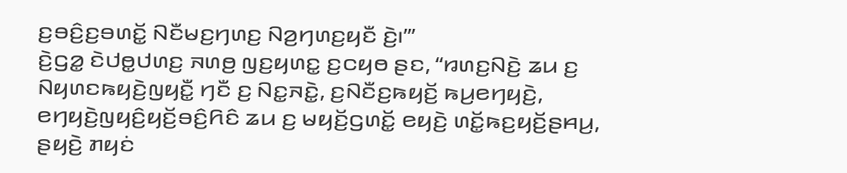ꤢ꤬ꤋꤢꤨ꤬ꤢ꤬ꤋꤛꤢꤩ꤭ ꤡꤢꤪꤗꤢ꤬ꤚꤛꤢ꤬ ꤡꤤ꤬ꤚꤛꤢ꤬ꤟꤢꤪ ꤢꤧ꤬꤯’”
ꤢꤧ꤬ꤞꤤ꤭ ꤢꤧꤓꤥ꤭ꤓꤛꤢ꤬ ꤏꤛꤥ꤬ ꤜꤢ꤬ꤟꤛꤢ꤭ ꤢ꤬ꤍꤟꤥ ꤔꤢ, “ꤙꤛꤢ꤬ꤡꤢꤧ꤬ ꤘꤣ ꤢ꤬ ꤡꤟꤛꤢꤒꤟꤢꤧ꤬ꤜꤟꤢꤪ꤭ ꤚꤢꤪ ꤢ꤬ ꤡꤢ꤭ꤏꤢꤧ꤭, ꤢ꤬ꤡꤢꤪꤢ꤬ꤒꤟꤢꤩ꤬ ꤒꤣ꤬ꤕꤚꤟꤢꤧ꤬, ꤕꤚꤟꤢꤧ꤬ꤜꤟꤢꤨ꤬ꤟꤢꤩ꤬ꤋꤢꤨ꤬ꤖꤢꤨ ꤘꤣ ꤢ꤬ ꤗꤟꤢꤩ꤬ꤞꤛꤢꤩ꤭ ꤕꤟꤢꤧ꤬ ꤛꤢꤩ꤭ꤒꤢ꤬ꤟꤢꤩ꤬ꤔꤌꤣ꤬, ꤔꤟꤢꤧ꤬ ꤊꤟꤢꤦ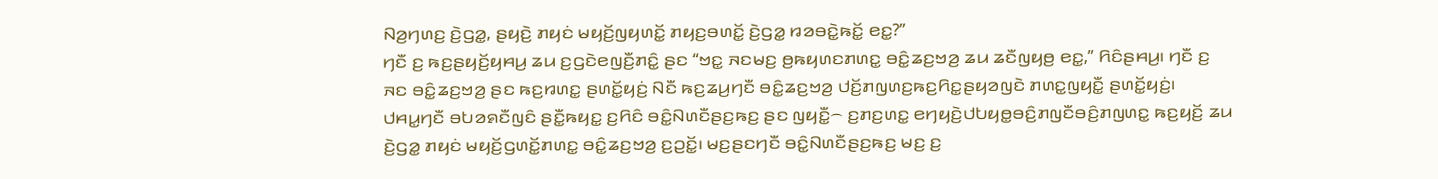ꤡꤤ꤬ꤚꤛꤢ꤬ ꤢꤧ꤬ꤞꤤ꤭, ꤔꤟꤢꤧ꤬ ꤊꤟꤢꤦ ꤗꤟꤢꤩ꤬ꤜꤟꤛꤢꤩ꤭ ꤊꤟꤢ꤬ꤋꤛꤢꤩ꤭ ꤢꤧ꤬ꤞꤤ꤭ ꤙꤤꤋꤢꤧ꤭ꤒꤢꤩ꤭ ꤕꤢ꤭?”
ꤚꤢꤪ ꤢ꤬ ꤒꤢ꤬ꤔꤟꤢꤩ꤬ꤟꤌꤣ꤬ ꤘꤣ ꤢ꤬ꤞꤢꤧꤕꤜꤢꤪ꤬ꤊꤢꤨ꤭ ꤔꤢ “ꤠꤢ꤭ ꤏꤢꤗꤢ꤬ ꤥ꤬ꤒꤟꤛꤢꤊꤛꤢ꤭ ꤋꤢꤨ꤭ꤘꤢ꤬ꤠꤤ꤬ ꤘꤣ ꤘꤢꤪꤜꤟꤥ꤬ ꤕꤢ꤭,” ꤖꤢꤨꤔꤌꤣ꤬꤯ ꤚꤢꤪ ꤢ꤬ ꤏꤢ ꤋꤢꤨ꤭ꤘꤢ꤬ꤠꤤ꤬ ꤔꤢ ꤒꤢ꤬ꤙꤛꤢ꤭ ꤔꤛꤢꤩ꤭ꤟꤢꤦ꤬ ꤡꤢꤪ ꤒꤢ꤬ꤘꤣ꤬ꤚꤢꤪ ꤋꤢꤨ꤭ꤘꤢ꤬ꤠꤤ꤬ ꤓꤢꤩ꤬ꤊꤜꤛꤢ꤬ꤒꤢ꤬ꤖꤢ꤭ꤔꤟꤤꤜꤢꤧ ꤊꤛꤢ꤭ꤜꤟꤢꤪ꤭ ꤔꤛꤢꤩ꤭ꤟꤢꤦ꤬꤯
ꤓꤌꤣ꤭ꤚꤢꤪ ꤋꤝꤤꤎꤢꤪꤜꤢꤨ ꤔꤢꤪ꤭ꤒꤟꤢ꤭ ꤢ꤬ꤖꤢꤨ ꤋꤢꤨ꤭ꤡꤛꤢꤪꤔꤢ꤬ꤒꤢ꤬ ꤔꤢ ꤜꤟꤢꤪ꤭꤮ ꤢ꤬ꤊꤢ꤬ꤛꤢ꤭ ꤕꤚꤟꤢꤧ꤬ꤓꤝꤟꤥ꤭ꤋꤢꤨ꤬ꤊꤜꤢꤪꤋꤢꤨ꤬ꤊꤜꤛꤢ꤭ ꤒꤢ꤬ꤟꤢꤩ꤬ ꤘꤣ ꤢꤧ꤬ꤞꤤ꤭ ꤊꤟꤢꤦ ꤗꤟꤢꤩ꤬ꤞꤛꤢꤩ꤭ꤊꤛꤢ꤭ ꤋꤢꤨ꤭ꤘꤢ꤬ꤠꤤ꤬ ꤢ꤬ꤑꤢꤩ꤭꤯ ꤗꤢ꤬ꤔꤢꤚꤢꤪ ꤋꤢꤨ꤭ꤡꤛꤢꤪꤔꤢ꤬ꤒꤢ꤬ ꤗꤢ꤬ ꤢ꤬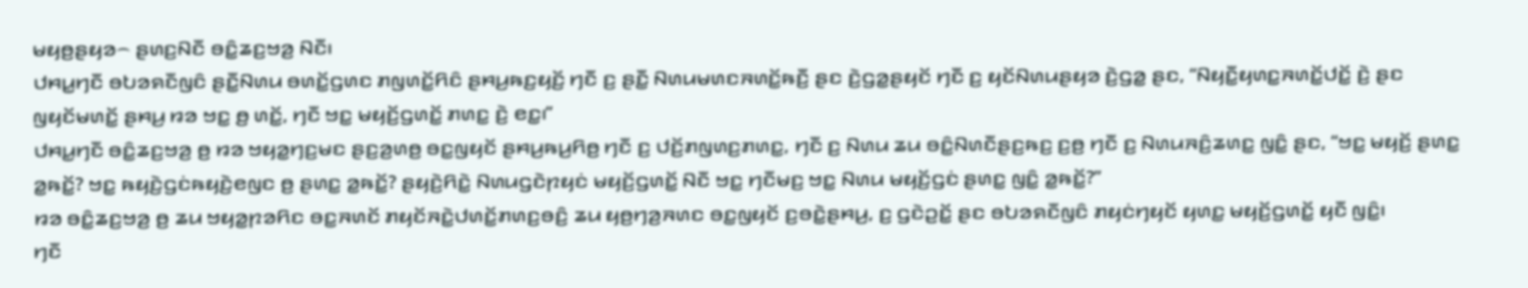ꤗꤟꤥ꤬ꤔꤟꤤ꤮ ꤔꤛꤢ꤬ꤡꤢꤪ ꤋꤢꤨ꤭ꤘꤢ꤬ꤠꤤ꤬ ꤡꤢꤪ꤯
ꤓꤌꤣ꤭ꤚꤢꤪ ꤋꤝꤤꤎꤢꤪꤜꤢꤨ ꤔꤢꤪ꤭ꤡꤛꤣ ꤋꤛꤢꤩ꤭ꤞꤛꤢ ꤊꤜꤛꤢꤩ꤭ꤖꤢꤨ ꤔꤌꤣ꤬ꤒꤢ꤬ꤟꤢꤩ꤬ ꤚꤢꤪ ꤢ꤬ ꤔꤢꤪ꤭ ꤡꤛꤣꤗꤛꤢꤏꤛꤢꤩ꤭ꤒꤢꤪ꤬ ꤔꤢ ꤢꤧ꤬ꤞꤤ꤭ꤔꤟꤢꤩ ꤚꤢꤪ ꤢ꤬ ꤟꤢꤩꤡꤛꤣꤔꤟꤤ ꤢꤧ꤬ꤞꤤ꤭ ꤔꤢ, “ꤡꤟꤢꤪ꤭ꤟꤛꤢ꤭ꤏꤛꤢꤩ꤭ꤓꤢꤩ꤭ ꤢꤧ꤬ ꤔꤢ ꤜꤟꤢꤩꤗꤛꤢꤩ꤭ ꤔꤌꤣ꤬ ꤙꤤ ꤠꤢ꤭ ꤥ꤬ ꤛꤢꤩ꤭, ꤚꤢꤪ ꤠꤢ꤭ ꤗꤟꤢꤩ꤬ꤞꤛꤢꤩ꤭ ꤊꤛꤢ꤭ ꤢꤧ꤬ ꤕꤢ꤭꤯”
ꤓꤌꤣ꤭ꤚꤢꤪ ꤋꤢꤨ꤭ꤘꤢ꤬ꤠꤤ꤬ ꤥ꤬ ꤙꤤ ꤠꤟꤤ꤭ꤚꤢ꤬ꤗꤢ ꤔꤢ꤬ꤤ꤬ꤛꤥ꤬ ꤋꤢ꤭ꤜꤟꤢꤩ ꤔꤌꤣ꤬ꤒꤣ꤬ꤖꤥ꤬ ꤚꤢꤪ ꤢ꤬ ꤓꤢꤩ꤬ꤊꤜꤛꤢ꤬ꤊꤛꤢ꤭, ꤚꤢꤪ ꤢ꤬ ꤡꤛꤣ ꤘꤣ ꤋꤢꤨ꤭ꤡꤛꤢꤪꤔꤢ꤬ꤒꤢ꤬ ꤢ꤬ꤥ꤬ ꤚꤢꤪ ꤢ꤬ ꤡꤛꤣꤏꤢꤨ꤬ꤘꤛꤢ꤭ ꤜꤢꤨ꤭ ꤔꤢ, “ꤠꤢ꤭ ꤗꤟꤢꤩ꤬ ꤔꤛꤢ꤭ ꤤ꤭ꤒꤢꤩ꤭? ꤠꤢ꤭ ꤒꤟꤢꤧ꤬ꤞꤢꤦꤒꤟꤢꤧ꤬ꤕꤜꤢ ꤥ꤬ ꤔꤛꤢ꤭ ꤤ꤭ꤒꤢꤩ꤭? ꤔꤟꤢꤧ꤬ꤖꤢꤧ꤭ ꤡꤛꤣꤞꤢꤧꤐꤟꤢꤦ ꤗꤟꤢꤩ꤬ꤞꤛꤢꤩ꤭ ꤡꤢꤪ ꤠꤢ꤭ ꤚꤢꤪꤗꤢ꤬ ꤠꤢ꤭ ꤡꤛꤣ ꤗꤟꤢꤩ꤬ꤞꤢꤦ ꤔꤛꤢ꤭ ꤜꤢꤨ꤭ ꤤ꤭ꤒꤢꤩ꤭?”
ꤙꤤ ꤋꤢꤨ꤭ꤘꤢ꤬ꤠꤤ꤬ ꤥ꤬ ꤘꤣ ꤠꤟꤤ꤭ꤐꤤꤖꤢ ꤋꤢ꤭ꤏꤛꤢꤩ ꤊꤟꤢꤩꤏꤢꤧ꤭ꤓꤛꤢꤩ꤭ꤊꤛꤢ꤬ꤋꤢꤨ꤬ ꤘꤣ ꤟꤥ꤬ꤚꤤ꤬ꤏꤛꤢ ꤋꤢ꤭ꤜꤟꤢꤩ ꤢ꤬ꤋꤢꤧ꤭ꤔꤌꤣ꤬, ꤢ꤬ ꤞꤢꤧꤑꤢꤩ꤭ ꤔꤢ ꤋꤝꤤꤎꤢꤪꤜꤢꤨ ꤊꤟꤢꤦꤚꤟꤢꤩ ꤟꤛꤢ꤭ ꤗꤟꤢꤩ꤬ꤞꤛꤢꤩ꤭ ꤟꤢꤪ ꤜꤢꤨ꤭꤯
ꤚꤢꤪ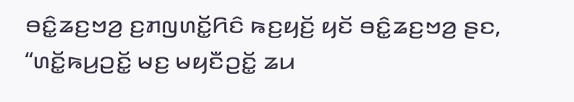ꤋꤢꤨ꤭ꤘꤢ꤬ꤠꤤ꤬ ꤢ꤬ꤊꤜꤛꤢꤩ꤭ꤖꤢꤨ ꤒꤢ꤬ꤟꤢꤩ꤬ ꤟꤢꤩ ꤋꤢꤨ꤭ꤘꤢ꤬ꤠꤤ꤬ ꤔꤢ, “ꤛꤢꤩ꤭ꤒꤣ꤬ꤑꤢꤩ꤭ ꤗꤢ꤬ ꤗꤟꤢꤪꤑꤢꤩ꤭ ꤘꤣ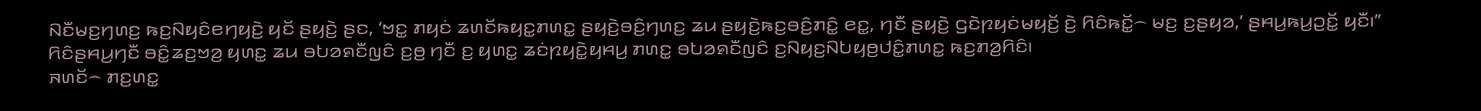ꤡꤢꤪꤗꤢ꤬ꤚꤛꤢ꤬ ꤒꤢ꤬ꤡꤟꤢꤨꤕꤚꤟꤢꤧ꤬ ꤟꤢꤩ ꤔꤟꤢꤧ꤬ ꤔꤢ, ‘ꤠꤢ꤭ ꤊꤟꤢꤦ ꤘꤛꤢꤩꤒꤟꤢ꤭ꤊꤛꤢ꤭ ꤔꤟꤢꤧ꤬ꤋꤢꤨ꤬ꤚꤛꤢ꤬ ꤘꤣ ꤔꤟꤢꤧ꤬ꤒꤢ꤬ꤋꤢꤨ꤬ꤊꤢꤨ꤭ ꤕꤢ꤭, ꤚꤢꤪ ꤔꤟꤢꤧ꤬ ꤞꤢꤧꤐꤟꤢꤦꤗꤟꤢꤩ꤬ ꤢꤧ꤬ ꤖꤢꤨꤒꤢꤩ꤭꤮ ꤗꤢ꤬ ꤢ꤬ꤔꤟꤤ,’ ꤔꤌꤣ꤬ꤒꤣ꤬ꤑꤢꤩ꤭ ꤟꤢꤪ꤯” ꤖꤢꤨꤔꤌꤣ꤬ꤚꤢꤪ ꤋꤢꤨ꤭ꤘꤢ꤬ꤠꤤ꤬ ꤟꤛꤢ꤭ ꤘꤣ ꤋꤝꤤꤎꤢꤪꤜꤢꤨ ꤢ꤬ꤥ꤬ ꤚꤢꤪ ꤢ꤬ ꤟꤛꤢ꤭ ꤘꤢꤦꤐꤟꤢꤧ꤭ꤟꤌꤣ꤬ ꤊꤛꤢ꤭ ꤋꤝꤤꤎꤢꤪꤜꤢꤨ ꤢ꤬ꤡꤟꤢ꤬ꤡꤝꤟꤥ꤬ꤓꤢꤨ꤭ꤊꤛꤢ꤭ ꤒꤢ꤬ꤊꤤ꤬ꤖꤢꤨ꤯
ꤏꤛꤢꤩ꤮ ꤊꤢ꤬ꤛꤢ꤭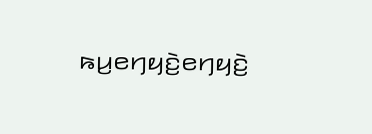ꤒꤣ꤬ꤕꤚꤟꤢꤧ꤬ꤕꤚꤟꤢꤧ꤬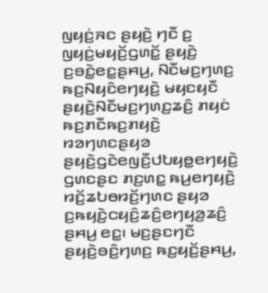ꤜꤟꤢꤦ꤬ꤏꤢ ꤔꤟꤢꤧ꤬ ꤚꤢꤪ ꤢ꤬ ꤜꤟꤢꤦ꤬ꤗꤟꤢꤩ꤬ꤞꤛꤢꤩ꤭ ꤔꤟꤢꤧ꤬ ꤢ꤬ꤋꤢꤧ꤭ꤕꤢ꤭ꤔꤌꤣ꤬, ꤡꤢꤪꤗꤢ꤬ꤚꤛꤢ꤬ ꤒꤢ꤬ꤡꤟꤢꤨꤕꤚꤟꤢꤧ꤬ ꤗꤟꤢꤟꤢꤪ ꤔꤟꤢꤧ꤬ꤡꤢꤪꤗꤢ꤬ꤚꤛꤢ꤬ꤘꤢꤨ꤬ ꤊꤟꤢꤦ ꤒꤢ꤬ꤊꤢꤪꤒꤢ꤬ꤊꤟꤢꤧ꤬ ꤙꤤꤚꤛꤢꤔꤟꤤ ꤔꤟꤢꤧ꤬ꤞꤢꤧꤕꤜꤢꤪ꤬ꤓꤝꤟꤥ꤭ꤕꤚꤟꤢꤧ꤬ ꤞꤛꤢꤔꤢ ꤊꤢ꤬ꤛꤢ꤭ ꤒꤣ꤬ꤕꤚꤟꤢꤧ꤬ ꤙꤢꤩ꤬ꤘꤝꤥꤙꤢꤩ꤬ꤚꤛꤢ ꤔꤟꤤ ꤢ꤬ꤒꤟꤢꤧ꤬ꤍꤟꤢꤨ꤬ꤘꤢꤨ꤬ꤕꤚꤟꤤ꤬ꤘꤢꤨ꤬ ꤔꤌꤣ꤬ ꤕꤢ꤭꤯ ꤗꤢ꤬ꤔꤢꤚꤢꤪ ꤔꤟꤢꤧ꤬ꤋꤢꤨ꤬ꤚꤛꤢ꤬ ꤒꤢ꤬ꤟꤢꤩ꤬ꤔꤌꤣ꤬,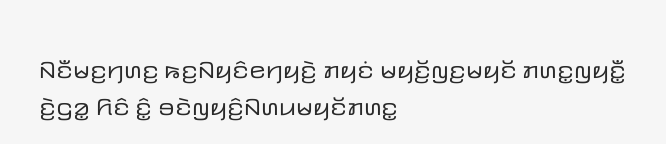ꤡꤢꤪꤗꤢ꤬ꤚꤛꤢ꤬ ꤒꤢ꤬ꤡꤟꤢꤨꤕꤚꤟꤢꤧ꤬ ꤊꤟꤢꤦ ꤗꤟꤢꤩ꤬ꤜꤢ꤬ꤗꤟꤢꤩ ꤊꤛꤢ꤭ꤜꤟꤢꤪ꤭ ꤢꤧ꤬ꤞꤤ꤭ ꤖꤢꤨ ꤢꤨ꤭ ꤋꤢꤧꤜꤟꤢꤨ꤬ꤡꤛꤣꤗꤟꤢꤩꤊꤛꤢ꤭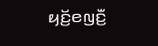ꤟꤢꤩ꤬ꤕꤜꤢꤪ꤬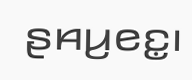ꤔꤌꤣ꤬ꤕꤢ꤭꤯